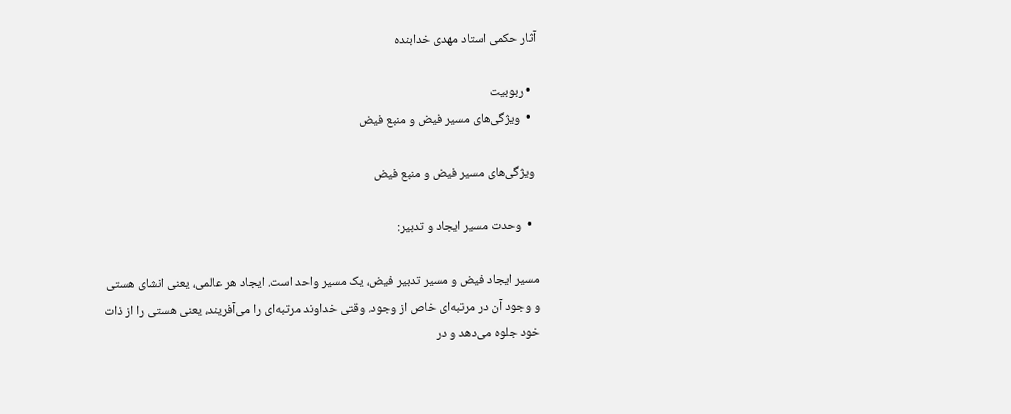آثار حکمی استاد مهدی خدابنده

  • ربوبیت
  •  ویژگی‌های مسیر فیض و منبع فیض

 ویژگی‌های مسیر فیض و منبع فیض

  •  وحدت مسیر ایجاد و تدبیر:

مسیر ایجاد فیض و مسیر تدبیر فیض، یک مسیر واحد است. ایجاد هر عالمی، یعنی انشای هستی و وجود آن در مرتبه‌ای خاص از وجود. وقتی خداوند مرتبه‌ای را می‌آفریند، یعنی هستی را از ذات خود جلوه می‌دهد و در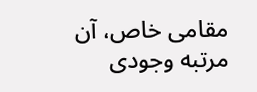مقامی خاص، آن مرتبه وجودی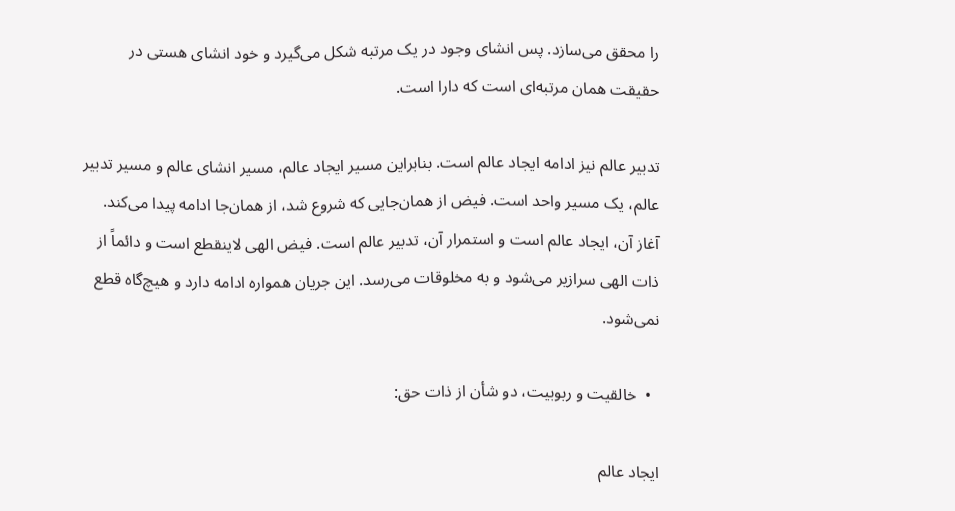را محقق می‌سازد. پس انشای وجود در یک مرتبه شکل می‌گیرد و خود انشای هستی در حقیقت همان مرتبه‌ای است که دارا است.

تدبیر عالم نیز ادامه ایجاد عالم است. بنابراین مسیر ایجاد عالم، مسیر انشای عالم و مسیر تدبیر عالم، یک مسیر واحد است. فیض از همان‌جایی که شروع شد، از همان‌جا ادامه پیدا می‌کند. آغاز آن، ایجاد عالم است و استمرار آن، تدبیر عالم است. فیض الهی لا‌ینقطع است و دائماً از ذات الهی سرازیر می‌شود و به مخلوقات می‌رسد. این جریان همواره ادامه دارد و هیچ‌گاه قطع نمی‌شود.

  •  خالقیت و ربوبیت، دو شأن از ذات حق:

ایجاد عالم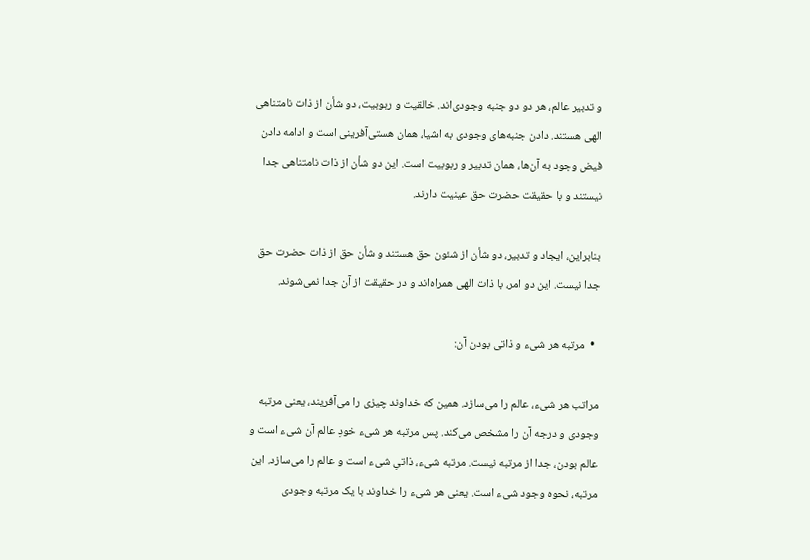و تدبیر عالم، هر دو دو جنبه وجودی‌اند. خالقیت و ربوبیت، دو شأن از ذات نامتناهی الهی هستند. دادن جنبه‌های وجودی به اشیا، همان هستی‌آفرینی است و ادامه دادن فیض وجود به آن‌ها، همان تدبیر و ربوبیت است. این دو شأن از ذات نامتناهی جدا نیستند و با حقیقت حضرت حق عینیت دارند.

بنابراین، ایجاد و تدبیر، دو شأن از شئون حق هستند و شأن حق از ذات حضرت حق جدا نیست. این دو امر، با ذات الهی همراه‌اند و در حقیقت از آن جدا نمی‌شوند.

  •  مرتبه هر شیء و ذاتی بودن آن:

مراتب هر شیء، عالم را می‌سازد. همین که خداوند چیزی را می‌آفریند، یعنی مرتبه وجودی و درجه آن را مشخص می‌کند. پس مرتبه هر شیء خودِ عالم آن شیء است و عالم بودن، جدا از مرتبه نیست. مرتبه شیء، ذاتیِ شیء است و عالم را می‌سازد. این مرتبه، نحوه وجود شیء است. یعنی هر شیء را خداوند با یک مرتبه وجودی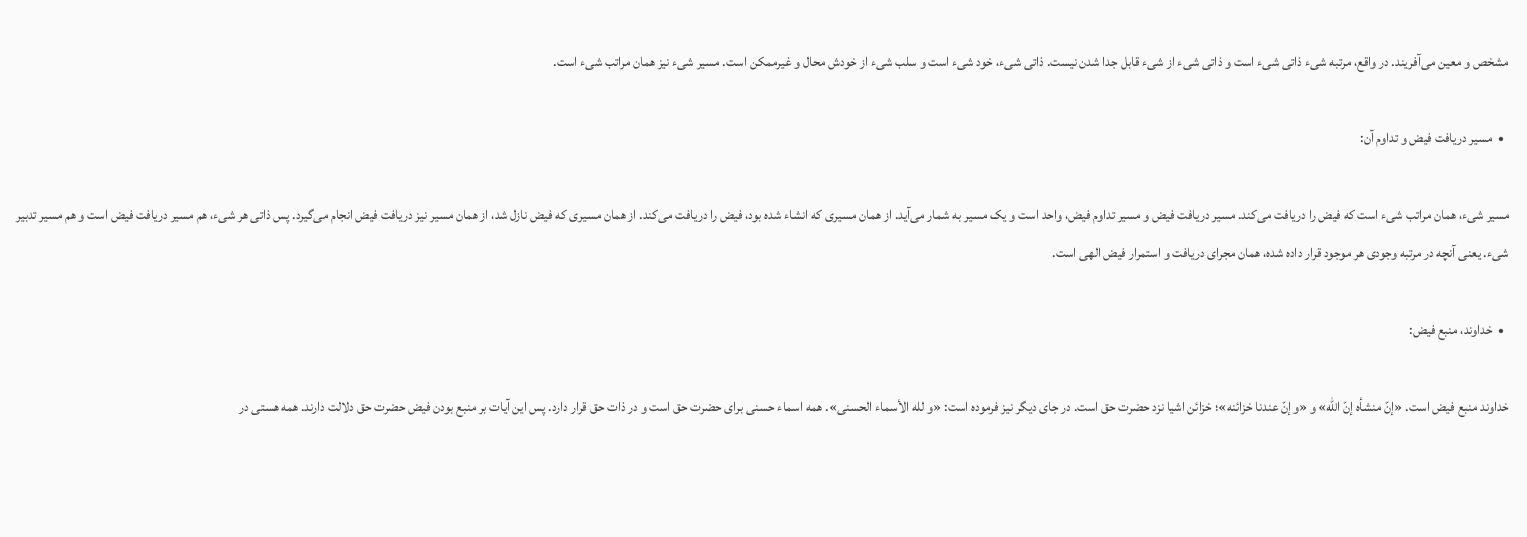مشخص و معین می‌آفریند. در واقع، مرتبه شیء ذاتی شیء است و ذاتی شیء از شیء قابل جدا شدن نیست. ذاتی شیء، خود شیء است و سلب شیء از خودش محال و غیرممکن است. مسیر شیء نیز همان مراتب شیء است.

  •  مسیر دریافت فیض و تداوم آن:

مسیر شیء، همان مراتب شیء است که فیض را دریافت می‌کند. مسیر دریافت فیض و مسیر تداوم فیض، واحد است و یک مسیر به شمار می‌آید. از همان مسیری که انشاء شده بود، فیض را دریافت می‌کند. از همان مسیری که فیض نازل شد، از همان مسیر نیز دریافت فیض انجام می‌گیرد. پس ذاتی هر شیء، هم مسیر دریافت فیض است و هم مسیر تدبیر شیء. یعنی آنچه در مرتبه وجودی هر موجود قرار داده شده، همان مجرای دریافت و استمرار فیض الهی است.

  •  خداوند، منبع فیض:

خداوند منبع فیض است. «إنّ منشأه إنّ الله» و «وإنّ عندنا خزائنه»؛ خزائن اشیا نزد حضرت حق است. در جای دیگر نیز فرموده است: «و لله الأسماء الحسنى». همه اسماء حسنی برای حضرت حق است و در ذات حق قرار دارد. پس این آیات بر منبع بودن فیض حضرت حق دلالت دارند. همه هستی در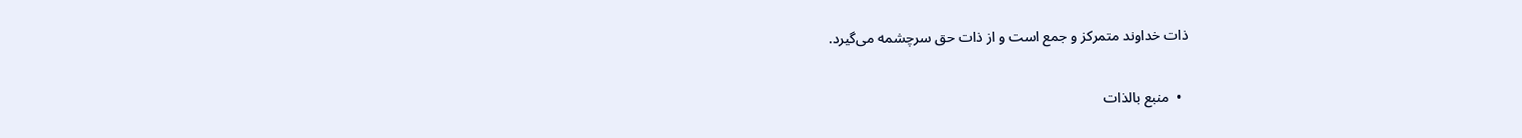ذات خداوند متمرکز و جمع است و از ذات حق سرچشمه می‌گیرد.

  •  منبع بالذات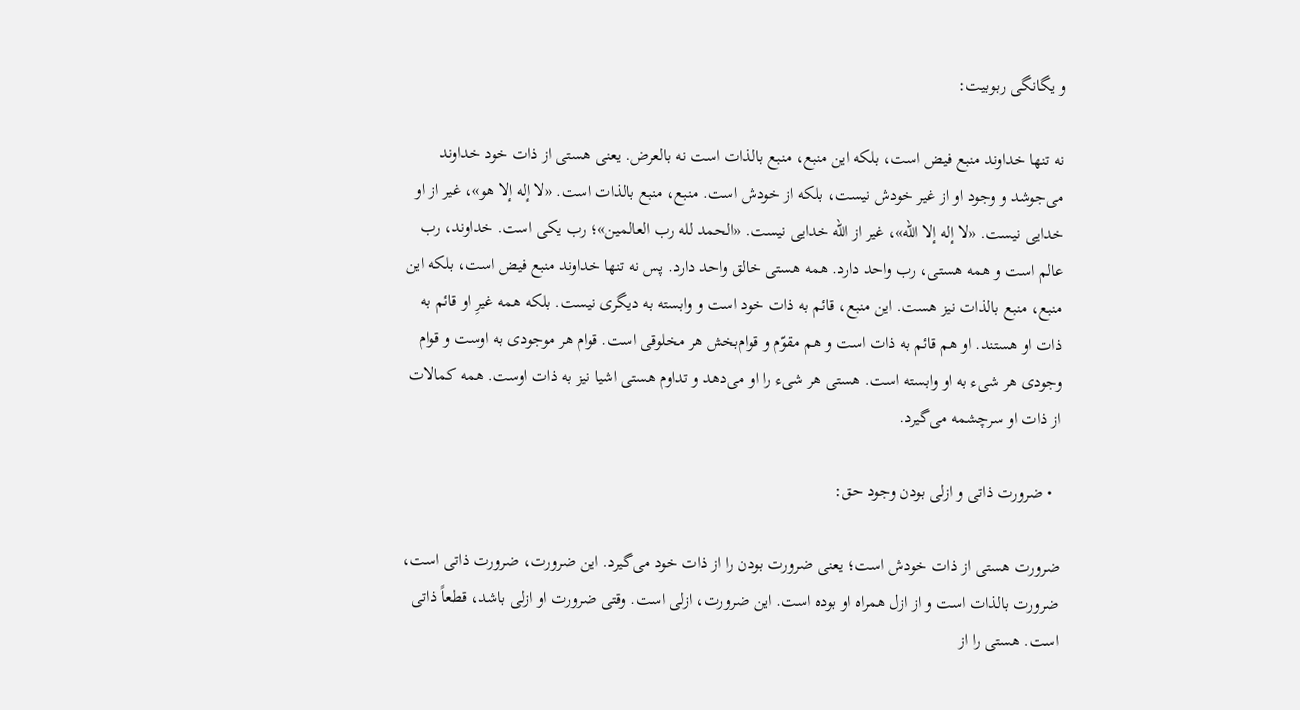و یگانگی ربوبیت:

نه تنها خداوند منبع فیض است، بلکه این منبع، منبع بالذات است نه بالعرض. یعنی هستی از ذات خود خداوند می‌جوشد و وجود او از غیر خودش نیست، بلکه از خودش است. منبع، منبع بالذات است. «لا إله إلا هو»، غیر از او خدایی نیست. «لا إله إلا الله»، غیر از الله خدایی نیست. «الحمد لله رب العالمین»؛ رب یکی است. خداوند، رب عالم است و همه هستی، رب واحد دارد. همه هستی خالق واحد دارد. پس نه تنها خداوند منبع فیض است، بلکه این منبع، منبع بالذات نیز هست. این منبع، قائم به ذات خود است و وابسته به دیگری نیست. بلکه همه غیرِ او قائم به ذات او هستند. او هم قائم به ذات است و هم مقوّم و قوام‌بخش هر مخلوقی است. قوام هر موجودی به اوست و قوام وجودی هر شیء به او وابسته است. هستی هر شیء را او می‌دهد و تداوم هستی اشیا نیز به ذات اوست. همه کمالات از ذات او سرچشمه می‌گیرد.

  • ضرورت ذاتی و ازلی بودن وجود حق:

ضرورت هستی از ذات خودش است؛ یعنی ضرورت بودن را از ذات خود می‌گیرد. این ضرورت، ضرورت ذاتی است، ضرورت بالذات است و از ازل همراه او بوده است. این ضرورت، ازلی است. وقتی ضرورت او ازلی باشد، قطعاً ذاتی است. هستی را از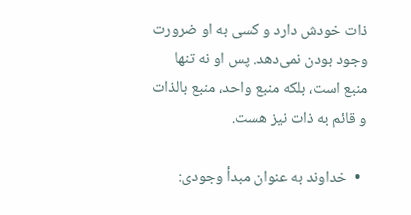ذات خودش دارد و کسی به او ضرورت وجود بودن نمی‌دهد. پس او نه تنها منبع است، بلکه منبع واحد، منبع بالذات و قائم به ذات نیز هست.

  •  خداوند به عنوان مبدأ وجودی: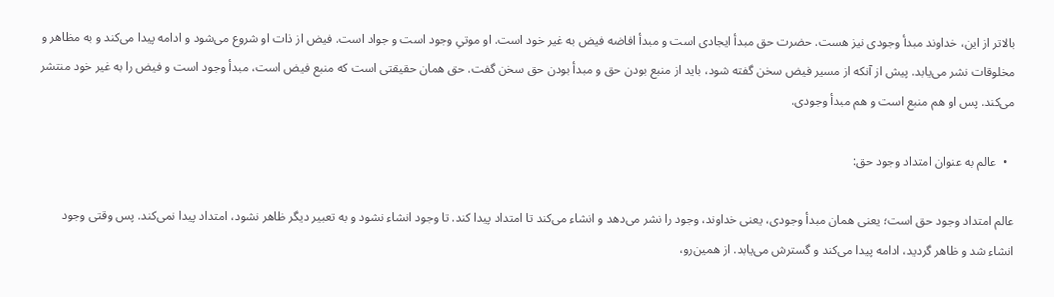بالاتر از این، خداوند مبدأ وجودی نیز هست. حضرت حق مبدأ ایجادی است و مبدأ افاضه فیض به غیر خود است. او موتیِ وجود است و جواد است. فیض از ذات او شروع می‌شود و ادامه پیدا می‌کند و به مظاهر و مخلوقات نشر می‌یابد. پیش از آنکه از مسیر فیض سخن گفته شود، باید از منبع بودن حق و مبدأ بودن حق سخن گفت. حق همان حقیقتی است که منبع فیض است، مبدأ وجود است و فیض را به غیر خود منتشر می‌کند. پس او هم منبع است و هم مبدأ وجودی.

  •  عالم به عنوان امتداد وجود حق:

عالم امتداد وجود حق است؛ یعنی همان مبدأ وجودی، یعنی خداوند، وجود را نشر می‌دهد و انشاء می‌کند تا امتداد پیدا کند. تا وجود انشاء نشود و به تعبیر دیگر ظاهر نشود، امتداد پیدا نمی‌کند. پس وقتی وجود انشاء شد و ظاهر گردید، ادامه پیدا می‌کند و گسترش می‌یابد. از همین‌رو،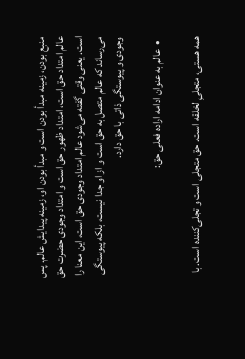منبع بودن، زمینه مبدأ بودن است و مبدأ بودن او، زمینه پیدایش عالم. پس عالم امتداد حق است، امتداد ظهور حق است و امتداد وجودی حضرت حق است. یعنی وقتی گفته می‌شود عالم امتداد وجودی حق است، این معنا را می‌رساند که عالم متصل به حق است و از او جدا نیست، بلکه پیوستگی وجودی و پیوستگی ذاتی با حق دارد.

  •  عالم به عنوان ادامه اراده فعلی حق:

همه هستی، متجلیِ لخلقه است. حق متجلی است و تجلی‌کننده است. با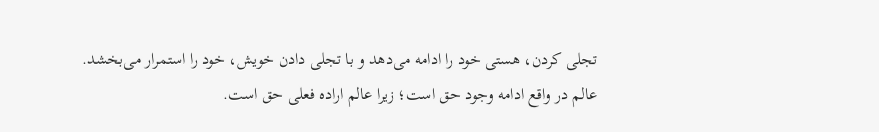تجلی کردن، هستی خود را ادامه می‌دهد و با تجلی دادن خویش، خود را استمرار می‌بخشد. عالم در واقع ادامه وجود حق است؛ زیرا عالم اراده فعلی حق است.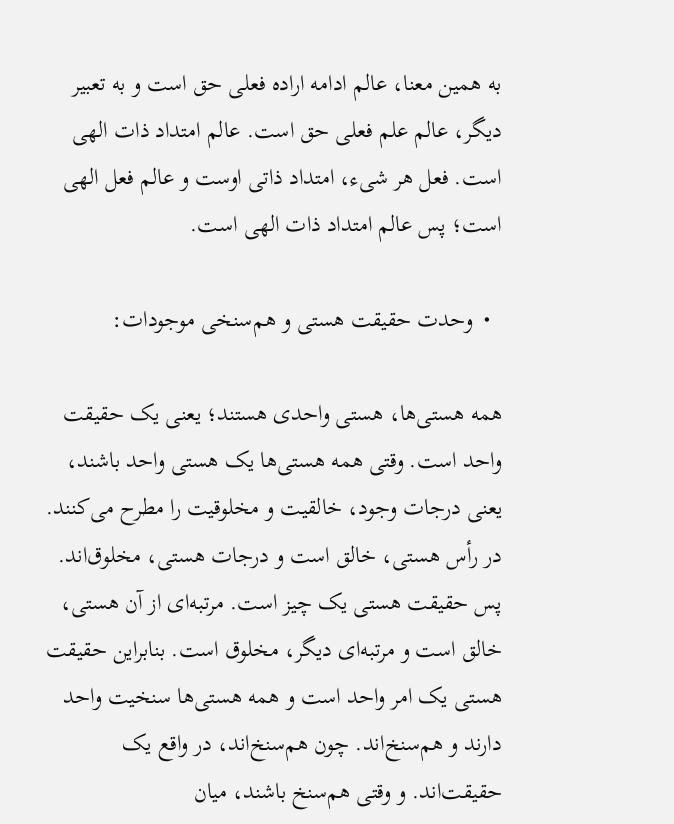به همین معنا، عالم ادامه اراده فعلی حق است و به تعبیر دیگر، عالم علم فعلی حق است. عالم امتداد ذات الهی است. فعل هر شیء، امتداد ذاتی اوست و عالم فعل الهی است؛ پس عالم امتداد ذات الهی است.

  •  وحدت حقیقت هستی و هم‌سنخی موجودات:

همه هستی‌ها، هستی واحدی هستند؛ یعنی یک حقیقت واحد است. وقتی همه هستی‌ها یک هستی واحد باشند، یعنی درجات وجود، خالقیت و مخلوقیت را مطرح می‌کنند. در رأس هستی، خالق است و درجات هستی، مخلوق‌اند. پس حقیقت هستی یک چیز است. مرتبه‌ای از آن هستی، خالق است و مرتبه‌ای دیگر، مخلوق است. بنابراین حقیقت هستی یک امر واحد است و همه هستی‌ها سنخیت واحد دارند و هم‌سنخ‌اند. چون هم‌سنخ‌اند، در واقع یک حقیقت‌اند. و وقتی هم‌سنخ باشند، میان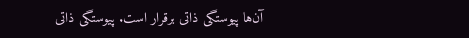آن‌ها پیوستگی ذاتی برقرار است. پیوستگی ذاتی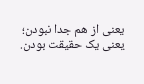یعنی از هم جدا نبودن؛ یعنی یک حقیقت بودن.